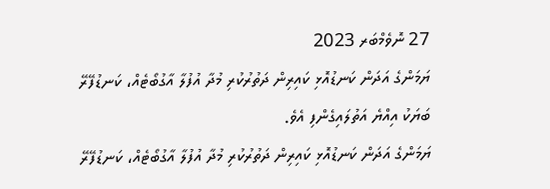27 ނޮވެމްބަރ 2023
ޔަމަންގެ އަދަން ކަނޑުއޮޅި ކައިރިން ދަތުރުކުރި މުދާ އުފުލާ އާގުބޯޓެއް، ކަނޑުފޭރޭ ބަޔަކު އިއްޔެ އަތުލައިގެންފި އެވެ.
ޔަމަންގެ އަދަން ކަނޑުއޮޅި ކައިރިން ދަތުރުކުރި މުދާ އުފުލާ އާގުބޯޓެއް، ކަނޑުފޭރޭ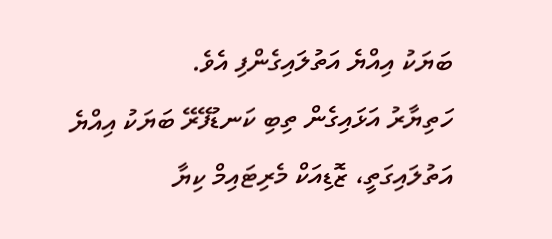ބަޔަކު އިއްޔެ އަތުލައިގެންފި އެވެ.
ހަތިޔާރު އަޅައިގެން ތިބި ކަނޑުފޭރޭ ބަޔަކު އިއްޔެ އަތުލައިގަތީ، ޒޮޑިއަކް މެރިޓައިމް ކިޔާ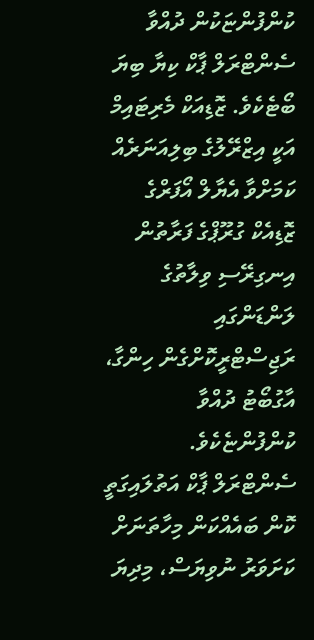ކުންފުންޏަކުން ދުއްވާ ސެންޓްރަލް ޕާކް ކިޔާ ބިޔަ ބޯޓެކެވެ. ޒޮޑިއަކް މެރިޓައިމް އަކީ އިޒްރޭލުގެ ބިލިއަނަރެއް ކަމަށްވާ އެޔާލް އޯފަރްގެ ޒޮޑިއެކް ގުރޫޕްގެ ފަރާތުން އިނގިރޭސި ވިލާތުގެ ލަންޑަންގައި ރަޖިސްޓްރީކޮށްގެން ހިންގާ، އާގުބޯޓު ދުއްވާ ކުންފުންޏެކެވެ.
ސެންޓްރަލް ޕާކް އަތުލައިގަތީ ކޮން ބައެއްކަން މިހާތަނަށް ކަށަވަރު ނުވިޔަސް، މިދިޔަ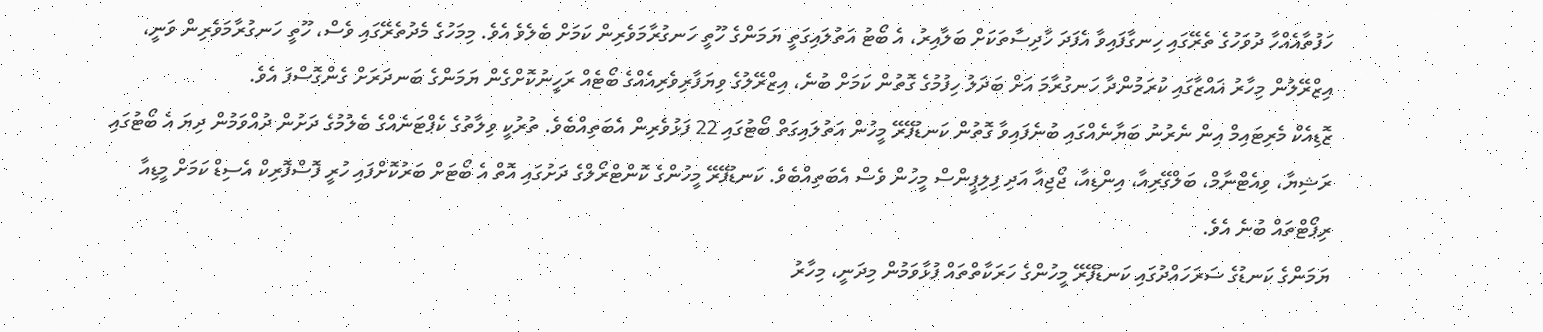ހަފުތާއެއްހާ ދުވަހުގެ ތެރޭގައި ހިނގާފައިވާ އެފަދަ ހާދިސާތަކަށް ބަލާއިރު، އެ ބޯޓު އަތުލައިގަތީ ޔަމަންގެ ހޫތީ ހަނގުރާމަވެރިން ކަމަށް ބެލެވެ އެވެ. މިމަހުގެ މެދުތެރޭގައި ވެސް، ހޫތީ ހަނގުރާމަވެރިން ވަނީ، އިޒްރޭލުން މިހާރު ޣައްޒާގައި ކުރަމުންދާ ހަނގުރާމަ އަށް ބަދަލު ހިފުމުގެ ގޮތުން ކަމަށް ބުނެ، އިޒްރޭލުގެ ވިޔަފާރިވެރިއެއްގެ ބޯޓެއް ރަހީނުކޮށްގެން ޔަމަންގެ ބަނދަރަށް ގެންގޮސްފަ އެވެ.
ޒޮޑިއެކް މެރިޓައިމް އިން ނެރުނު ބަޔާނެއްގައި ބުނެފައިވާ ގޮތުން ކަނޑުފޭރޭ މީހުން އަތުލައިގަތް ބޯޓުގައި 22 ފަޅުވެރިން އެބަތިއްބެވެ. ތުރުކީ ވިލާތުގެ ކެޕްޓަނެއްގެ ބެލުމުގެ ދަށުން ދުއްވަމުން ދިޔަ އެ ބޯޓުގައި ރަޝިޔާ، ވިއެޓްނާމް، ބަލްގޭރިއާ، އިންޑިއާ، ޖޯޖިއާ އަދި ފިލިޕީންސް މީހުން ވެސް އެބަތިއްބެވެ. ކަނޑުފޭރޭ މީހުންގެ ކޮންޓްރޯލްގެ ދަށުގައި އޮތް އެ ބޯޓަށް ބަރުކޮށްފައި ހުރީ ފޮސްފޮރިކް އެސިޑް ކަމަށް މީޑިއާ ރިޕޯޓްތައް ބުނެ އެވެ.
ޔަމަންގެ ކަނޑުގެ ސަރަހައްދުގައި ކަނޑުފޭރޭ މީހުންގެ ހަރަކާތްތައް ފުޅާވަމުން މިދަނީ، މިހާރު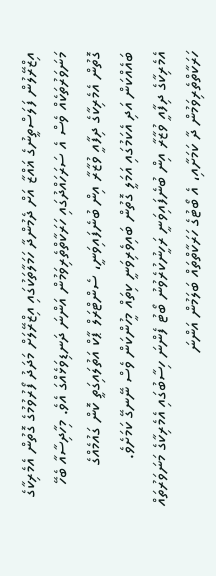އިޒްރޭލުން ފަލަސްތީނުގެ ޣައްޒާ އަށް ދެމުންދާ ހަމަލާތަކުގައި އިޒްރޭލަށް މަދަދު ފޯރުވުމުގެ ގޮތުން އެމެރިކާގެ މަނަވަރުތަކެއް ވެސް އެ ސަރަހައްދުގައި ހަރަކާތްތެރިވަމުން އަންނަ ދަނޑިވަޅެއްގަ އެވެ. މިހާދިސާއާ ބެހޭ ގޮތުން އެމެރިކާގެ ދިފާއީ ވުޒާރާ އިން ބުނެފައިވަނީ، ސެންޓްރަލް ޕާކް އަތުލައިގަތީ ކޮން ގައުމެއްގެ ބައެއްކަން އަދި އެކަމުގައި އަމަލީ ގޮތުން ބައިވެރިވަނީ ކިތައް މީހުންކަން ވެސް ނޭނގޭ ކަމަށެވެ.
އެމެރިކާގެ ދިފާއީ ވުޒާރާ އިން ބުނެފައިވަނީ ރަހީނުކުރެވުނު ބޯޓު ފެންނަ ހިސާބުގައި އެމެރިކާގެ މަނަވަރުތައް ހަރަކާތްތެރިވަމުން ދާ ކަމަށާއި، އެ ބޯޓުގެ ހަރަކާތްތައް ބަލަމުން އަންނަ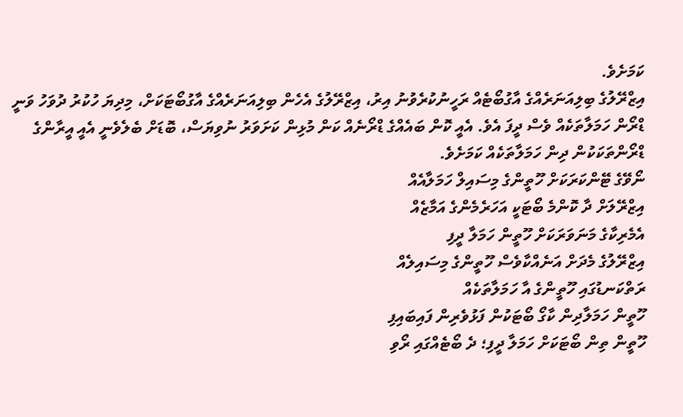ކަމަށެވެ.
އިޒްރޭލުގެ ބިލިއަނަރެއްގެ އާގުބޯޓެއް ރަހީނުކުރެވުނު އިރު، އިޒްރޭލުގެ އެހެން ބިލިއަނަރެއްގެ އާގުބޯޓަކަށް، މިދިޔަ ހުކުރު ދުވަހު ވަނީ ޑްރޯން ހަމަލާތަކެއް ވެސް ދީފަ އެވެ. އެއީ ކޮން ބައެއްގެ ޑްރޯނެއް ކަން މުޅިން ކަށަވަރު ނުވިޔަސް، ބޮޑަށް ބެލެވެނީ އެއީ އީރާންގެ ޑްރޯންތަކަކުން ދިން ހަމަލާތަކެއް ކަމަށެވެ.
ނޯވޭގެ ޓޭންކަރަކަށް ހޫތީންގެ މިސައިލް ހަމަލާއެއް
އިޒްރޭލަށް ދާ ކޮންމެ ބޯޓަކީ އަހަރެމެންގެ އަމާޒެއް
އެމެރިކާގެ މަނަވަރަކަށް ހޫތީން ހަމަލާ ދީފި
އިޒްރޭލުގެ މެދަށް އަނެއްކާވެސް ހޫތީންގެ މިސައިލެއް
ރަތްކަނޑުގައި ހޫތީންގެ އާ ހަމަލާތަކެއް
ހޫތީން ހަމަލާދިން ކާގޯ ބޯޓަކުން ފަޅުވެރިން ފައިބައިފި
ހޫތީން ތިން ބޯޓަކަށް ހަމަލާ ދީފި؛ ދެ ބޯޓެއްގައި ރޯވި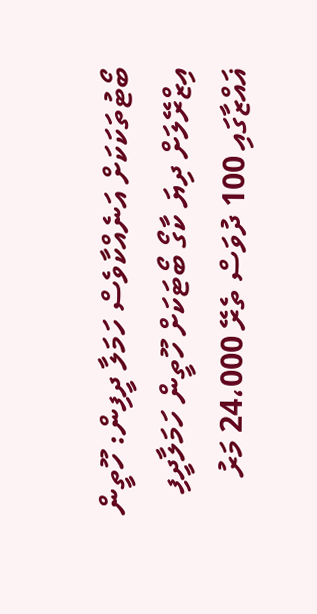ބޯޓުތަކަކަށް އަނެއްކާވެސް ހަމަލާ ދީފިން: ހޫތީން
އިޒްރޭލަށް ދިޔަ ކާގޯ ބޯޓަކަށް ހޫތީން ހަމަލާދީފި
ޣައްޒާގައި 100 ދުވަސް ތެރޭ 24،000 މަރު